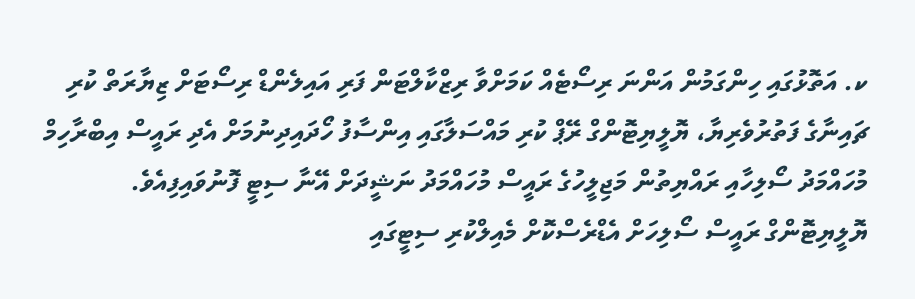ކ. އަތޮޅުގައި ހިންގަމުން އަންނަ ރިސޯޓެއް ކަމަށްވާ ރިޒްކާލްޓަން ފަރި އައިލެންޑް ރިސޯޓަށް ޒިޔާރަތް ކުރި ޗައިނާގެ ފަތުރުވެރިޔާ، ޔޮލީޔިޓޮންގް ރޭޕް ކުރި މައްސަލާގައި އިންސާފު ހޯދައިދިނުމަށް އެދި ރައީސް އިބްރާހިމް މުހައްމަދު ސޯލިހާއި ރައްޔިތުން މަޖިލީހުގެ ރައީސް މުހައްމަދު ނަޝީދަށް އޭނާ ސިޓީ ފޮނުވައިފިއެވެ.
ޔޮލީޔިޓޮންގް ރައީސް ސޯލިހަށް އެޑްރެސްކޮށް މެއިލްކުރި ސިޓީގައި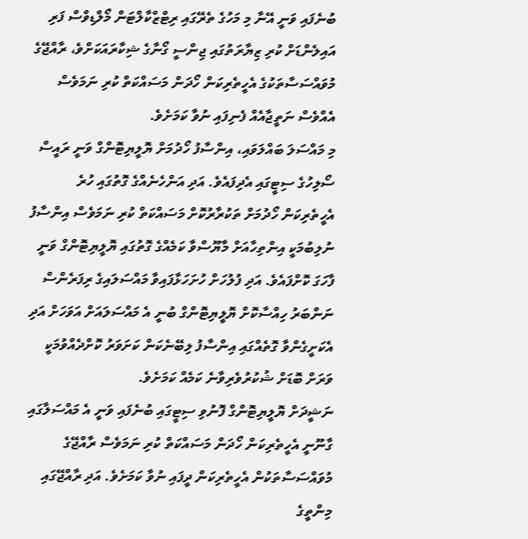ބުނެފައި ވަނީ އޭނާ މި މަހުގެ ތެރޭގައި ރިޓްޒްކާލްޓަން މޯލްޑިވްސް ފަރި އައިލެންޑަށް ކުރި ޒިޔާރަތުގައި ޖިންސީ ގޯނާގެ ޝިކާރައަކަށްވެ، ރާއްޖޭގެ މުވައްސަސާތަކުގެ އެހީތެރިކަން ހޯދަން މަސައްކަތް ކުރި ނަމަވެސް އެއްވެސް ނަތީޖާއެއް ފެނިފައި ނުވާ ކަމަށެވެ.
މި މައްސަލަ ބައްލަވައި، އިންސާފު ހޯދުމަށް ޔޮލީޔިޓޮންގް ވަނީ ރައީސް ސޯލިހުގެ ސިޓީގައި އެދިފައެވެ. އަދި އަންހެނެއްގެ ގޮތުގައި ހުރެ އެހީތެރިކަން ހޯދުމަށް ތަކުރާރުކޮށް މަސައްކަތް ކުރި ނަމަވެސް އިންސާފު ނުލިބުމަކީ އިންތިހާއަށް މާޔޫސްވާ ކަމެއްގެ ގޮތުގައި ޔޮލީޔިޓޮންގް ވަނީ ފާހަގަ ކޮށްފައެވެ. އަދި ފުލުހަށް ހުށަހަޅާފައިވާ މައްސަލައިގެ ރިފަރެންސް ނަންބަރު ހިއްސާކޮށް ޔޮލީޔިޓޮންގް ބުނީ އެ މައްސަލައަށް އަވަހަށް އަދި އެކަށީގެންވާ ގޮތެއްގައި އިންސާފު ލިބޭނެކަން ކަށަވަރު ކޮށްދެއްވުމަކީ ވަރަށް ބޮޑަށް ޝުކުރުވެރިވާނެ ކަމެއް ކަމަށެވެ.
ނަޝީދަށް ޔޮލީޔިޓޮންގް ފޮނުވި ސިޓީގައި ބުނެފައި ވަނީ އެ މައްސަލާގައި ގާނޫނީ އެހީތެރިކަން ހޯދަން މަސައްކަތް ކުރި ނަމަވެސް ރާއްޖޭގެ މުވައްސަސާތަކުން އެހީތެރިކަން ދީފައި ނުވާ ކަމަށެވެ. އަދި ރާއްޖޭގައި މިންތީގެ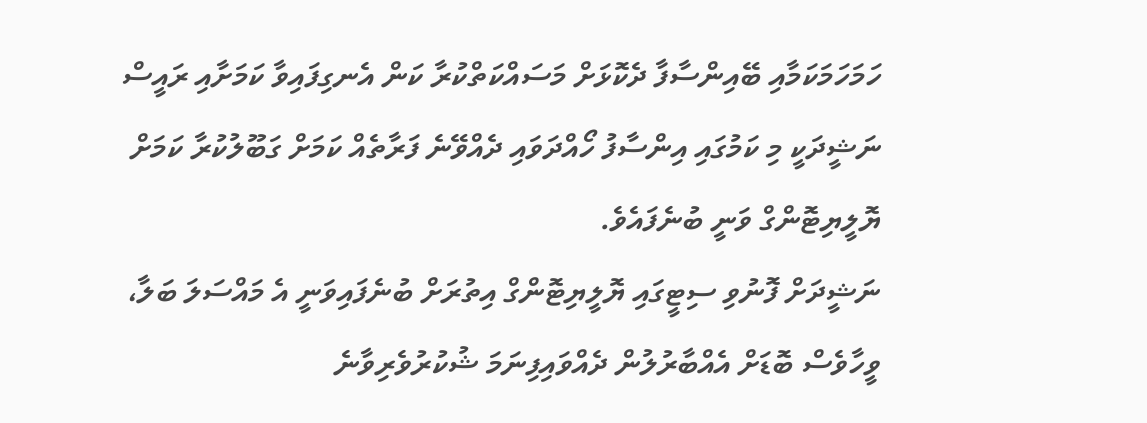ހަމަހަމަކަމާއި ބޭއިންސާފާ ދެކޮޅަށް މަސައްކަތްކުރާ ކަން އެނގިފައިވާ ކަމަށާއި ރައީސް ނަޝީދަކީ މި ކަމުގައި އިންސާފު ހޯއްދަވައި ދެއްވޭނެ ފަރާތެއް ކަމަށް ގަބޫލުކުރާ ކަމަށް ޔޮލީޔިޓޮންގް ވަނީ ބުނެފައެވެ.
ނަޝީދަށް ފޮނުވި ސިޓީގައި ޔޮލީޔިޓޮންގް އިތުރަށް ބުނެފައިވަނީ އެ މައްސަލަ ބަލާ، ވީހާވެސް ބޮޑަށް އެއްބާރުލުން ދެއްވައިފިނަމަ ޝުކުރުވެރިވާނެ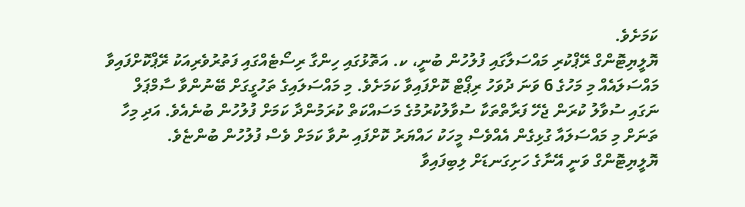ކަމަށެވެ.
ޔޮލީޔިޓޮންގް ރޭޕްކުރި މައްސަލާގައި ފުލުހުން ބުނީ، ކ. އަތޮޅުގައި ހިންގާ ރިސޯޓެއްގައި ފަތުރުވެރިއަކު ރޭޕްކޮށްފައިވާ މައްސަލައެއް މި މަހުގެ 6 ވަނަ ދުވަހު ރިޕޯޓް ކޮށްފައިވާ ކަމަށެވެ. މި މައްސަލައިގެ ތަހުގީގަށް ބޭނުންވާ ސާމްޕަލް ނަގައި ސުވާލު ކުރަން ޖެހޭ ފަރާތްތަކާ ސުވާލުކުރުމުގެ މަސައްކަތް ކުރަމުންދާ ކަމަށް ފުލުހުން ބުނެއެވެ. އަދި މިހާ ތަނަށް މި މައްސަލައާ ގުޅިގެން އެއްވެސް މީހަކު ހައްޔަރު ކޮށްފައި ނުވާ ކަމަށް ވެސް ފުލުހުން ބުންޏެވެ.
ޔޮލީޔިޓޮންގް ވަނީ އޭނާގެ ހަށިގަނޑަށް ލިބިފައިވާ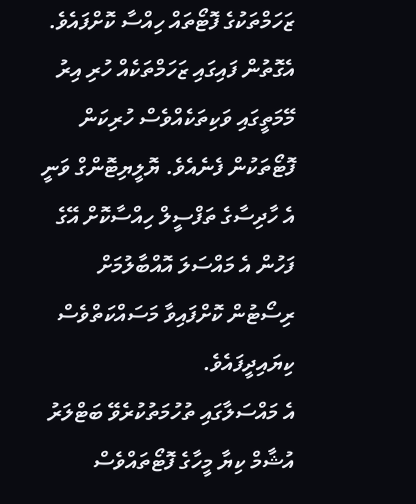ޒަހަމްތަކުގެ ފޮޓޯތައް ހިއްސާ ކޮށްފައެވެ. އެގޮތުން ފައިގައި ޒަހަމްތަކެއް ހުރި އިރު މޭމަތީގައި ވަކިތަކެއްވެސް ހުރިކަން ފޮޓޯތަކުން ފެނެއެވެ. ޔޮލީޔިޓޮންގް ވަނީ އެ ހާދިސާގެ ތަފްސީލް ހިއްސާކޮށް އޭގެ ފަހުން އެ މައްސަލަ އޮއްބާލުމަށް ރިސޯޓުން ކޮށްފައިވާ މަސައްކަތްވެސް ކިޔައިދީފައެވެ.
އެ މައްސަލާގައި ތުހުމަތުކުރެވޭ ބަޓްލަރު އުޝާމް ކިޔާ މީހާގެ ފޮޓޯތައްވެސް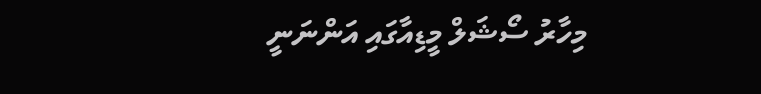މިހާރު ސޯޝަލް މީޑިއާގައި އަންނަނީ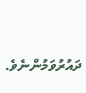ދައުރުވަމުންނެވެ.